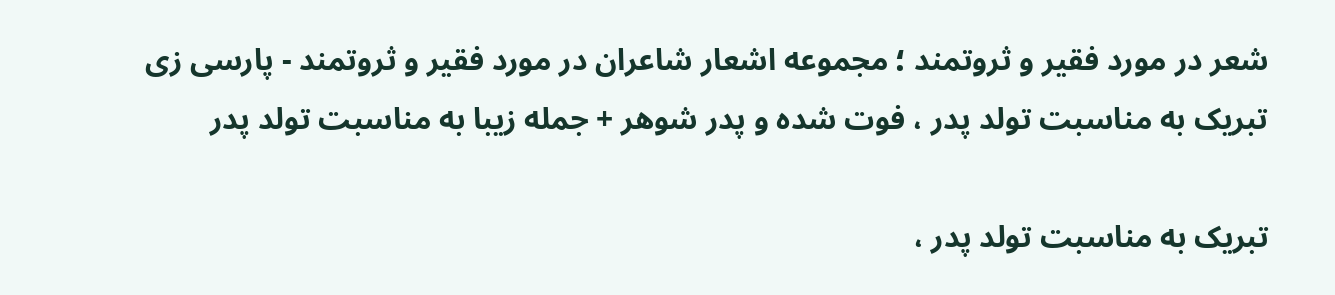شعر در مورد فقیر و ثروتمند ؛ مجموعه اشعار شاعران در مورد فقیر و ثروتمند - پارسی زی
تبریک به مناسبت تولد پدر ، فوت شده و پدر شوهر + جمله زیبا به مناسبت تولد پدر

تبریک به مناسبت تولد پدر ،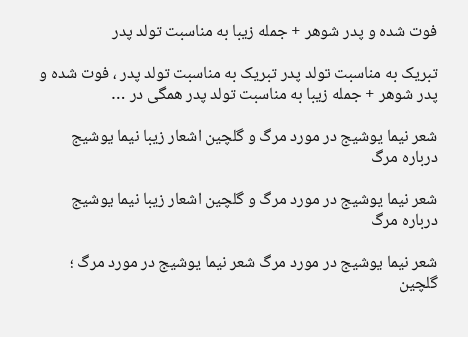فوت شده و پدر شوهر + جمله زیبا به مناسبت تولد پدر

تبریک به مناسبت تولد پدر تبریک به مناسبت تولد پدر ، فوت شده و پدر شوهر + جمله زیبا به مناسبت تولد پدر همگی در …

شعر نیما یوشیج در مورد مرگ و گلچین اشعار زیبا نیما یوشیج درباره مرگ

شعر نیما یوشیج در مورد مرگ و گلچین اشعار زیبا نیما یوشیج درباره مرگ

شعر نیما یوشیج در مورد مرگ شعر نیما یوشیج در مورد مرگ ؛ گلچین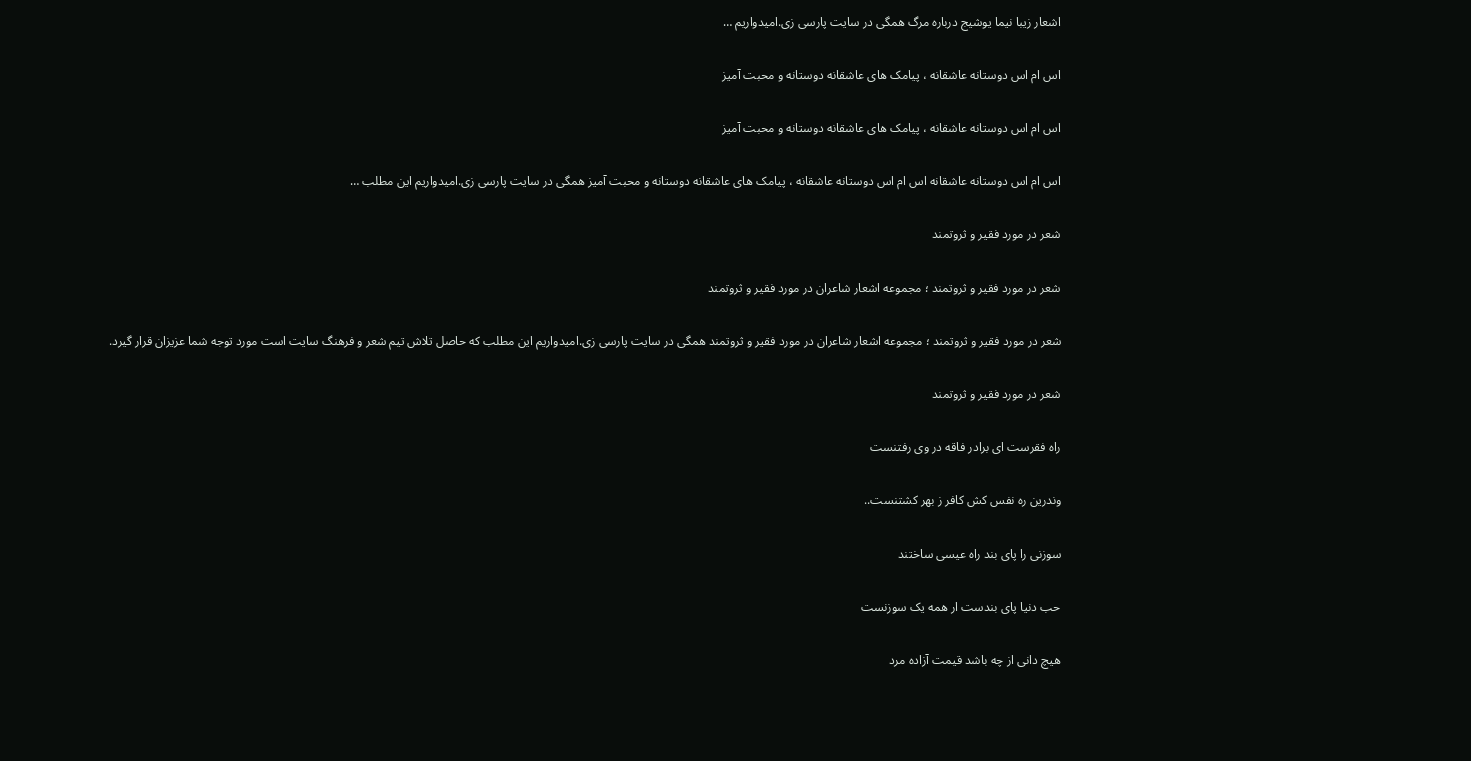اشعار زیبا نیما یوشیج درباره مرگ همگی در سایت پارسی زی.امیدواریم …

اس ام اس دوستانه عاشقانه ، پیامک های عاشقانه دوستانه و محبت آمیز

اس ام اس دوستانه عاشقانه ، پیامک های عاشقانه دوستانه و محبت آمیز

اس ام اس دوستانه عاشقانه اس ام اس دوستانه عاشقانه ، پیامک های عاشقانه دوستانه و محبت آمیز همگی در سایت پارسی زی.امیدواریم این مطلب …

شعر در مورد فقیر و ثروتمند

شعر در مورد فقیر و ثروتمند ؛ مجموعه اشعار شاعران در مورد فقیر و ثروتمند

شعر در مورد فقیر و ثروتمند ؛ مجموعه اشعار شاعران در مورد فقیر و ثروتمند همگی در سایت پارسی زی.امیدواریم این مطلب که حاصل تلاش تیم شعر و فرهنگ سایت است مورد توجه شما عزیزان قرار گیرد.

شعر در مورد فقیر و ثروتمند

راه فقرست ای برادر فاقه در وی رفتنست

وندرین ره نفس کش کافر ز بهر کشتنست..

سوزنی را پای بند راه عیسی ساختند

حب دنیا پای بندست ار همه یک سوزنست

هیچ دانی از چه باشد قیمت آزاده مرد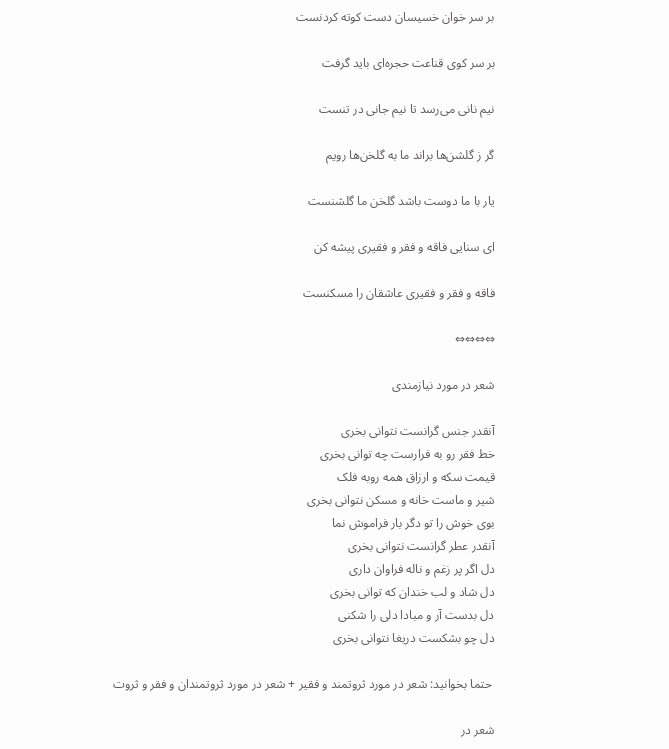بر سر خوان خسیسان دست کوته کردنست

بر سر کوی قناعت حجره‌ای باید گرفت

نیم نانی می‌رسد تا نیم جانی در تنست

گر ز گلشن‌ها براند ما به گلخن‌ها رویم

یار با ما دوست باشد گلخن ما گلشنست

ای سنایی فاقه و فقر و فقیری پیشه کن

فاقه و فقر و فقیری عاشقان را مسکنست

⇔⇔⇔⇔

شعر در مورد نیازمندی

آنقدر جنس گرانست نتوانی بخری
خط فقر رو به فرارست چه توانی بخری
قیمت سکه و ارزاق همه روبه فلک
شیر و ماست خانه و مسکن نتوانی بخری
بوی خوش را تو دگر بار فراموش نما
آنقدر عطر گرانست نتوانی بخری
دل اگر پر زغم و ناله فراوان داری
دل شاد و لب خندان که توانی بخری
دل بدست آر و مبادا دلی را شکنی
دل چو بشکست دریغا نتوانی بخری

 حتما بخوانید: شعر در مورد ثروتمند و فقیر + شعر در مورد ثروتمندان و فقر و ثروت

شعر در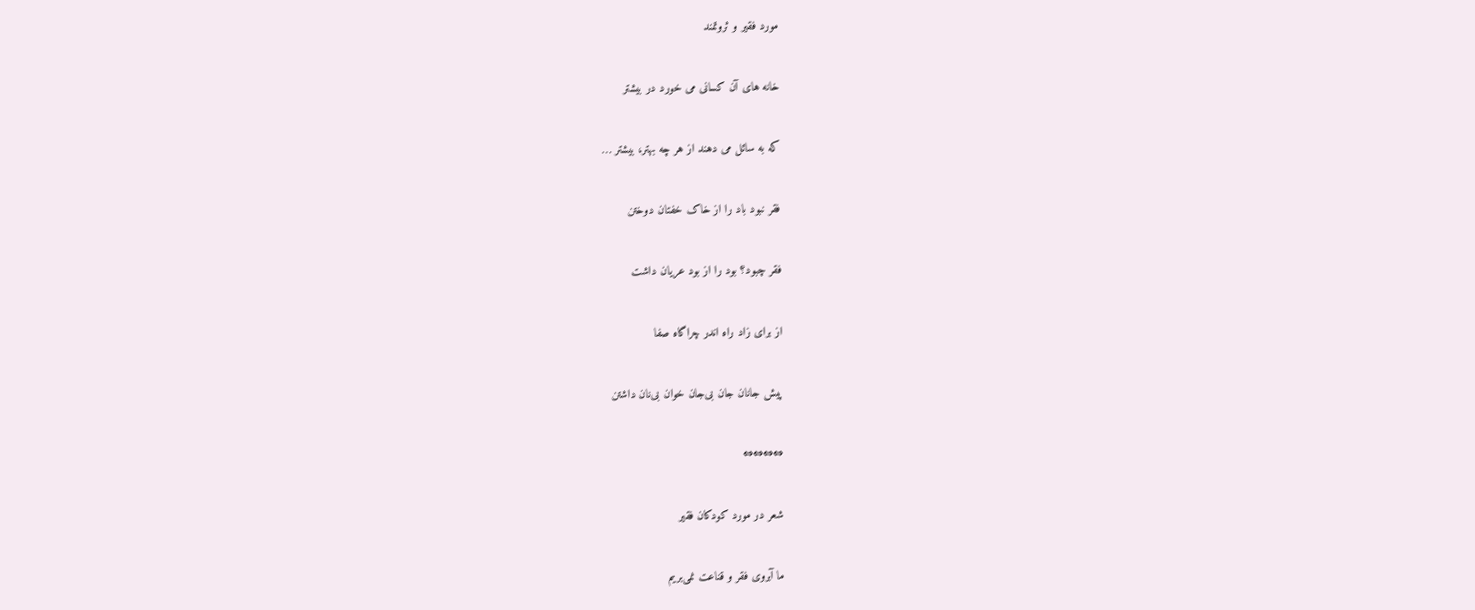مورد فقیر و ثروتمند

خانه های آن کسانی می خورد در بیشتر

که به سائل می دهند از هر چه بهتر، بیشتر …

فقر نبود باد را از خاک خفتان دوختن

فقر چبود؟ بود را از بود عریان داشت

از برای زاد راه اندر چراگاه صفا

پیش جانان جان بی‌جان خوان بی‌نان داشتن

⇔⇔⇔⇔

شعر در مورد کودکان فقیر

ما آبروی فقر و قناعت نمی‌بریم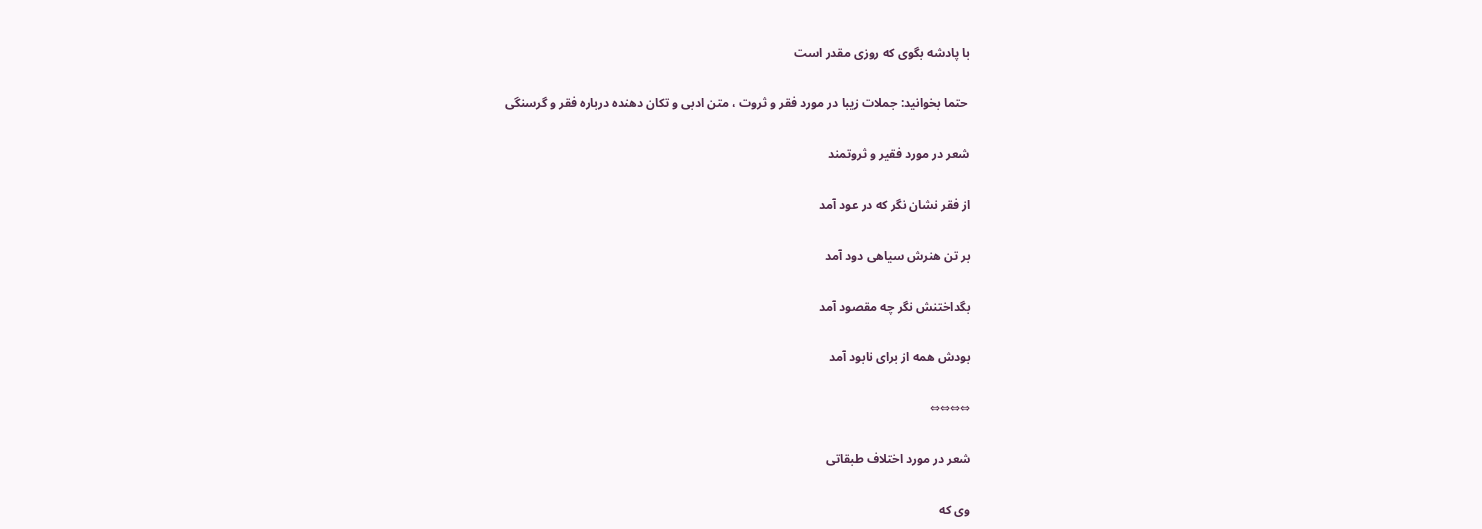با پادشه بگوی که روزی مقدر است

 حتما بخوانید: جملات زیبا در مورد فقر و ثروت ، متن ادبی و تکان دهنده درباره فقر و گرسنگی

شعر در مورد فقیر و ثروتمند

از فقر نشان نگر که در عود آمد

بر تن هنرش سیاهی دود آمد

بگداختنش نگر چه مقصود آمد

بودش همه از برای نابود آمد

⇔⇔⇔⇔

شعر در مورد اختلاف طبقاتی

وی که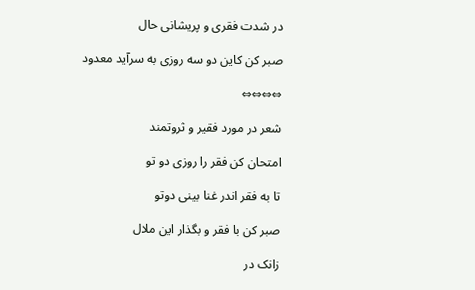در شدت فقری و پریشانی حال

صبر کن کاین دو سه روزی به سرآید معدود

⇔⇔⇔⇔

شعر در مورد فقیر و ثروتمند

امتحان کن فقر را روزی دو تو

تا به فقر اندر غنا بینی دوتو

صبر کن با فقر و بگذار این ملال

زانک در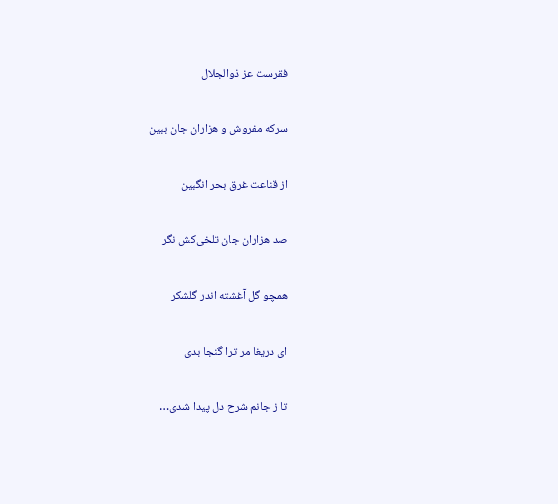فقرست عز ذوالجلال

سرکه مفروش و هزاران جان ببین

از قناعت غرق بحر انگبین

صد هزاران جان تلخی‌کش نگر

همچو گل آغشته اندر گلشکر

ای دریغا مر ترا گنجا بدی

تا ز جانم شرح دل پیدا شدی…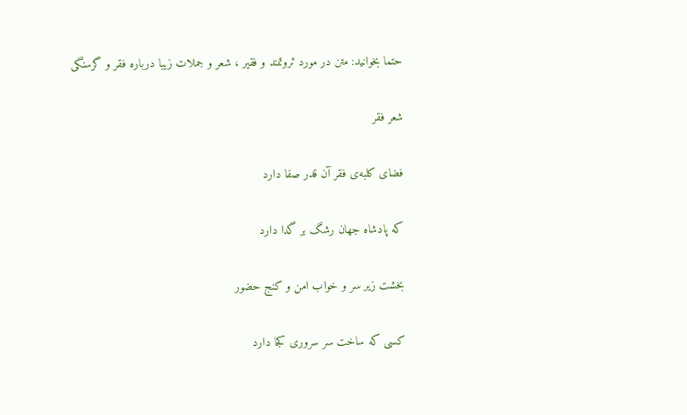حتما بخوانید: متن در مورد ثروتمند و فقیر ، شعر و جملات زیبا درباره فقر و گرسنگی

شعر فقر

فضای کلبه‌ی فقر آن قدر صفا دارد

که پادشاه جهان رشگ بر گدا دارد

بخشت زیر سر و خواب امن و کنج حضور

کسی که ساخت سر سروری کجا دارد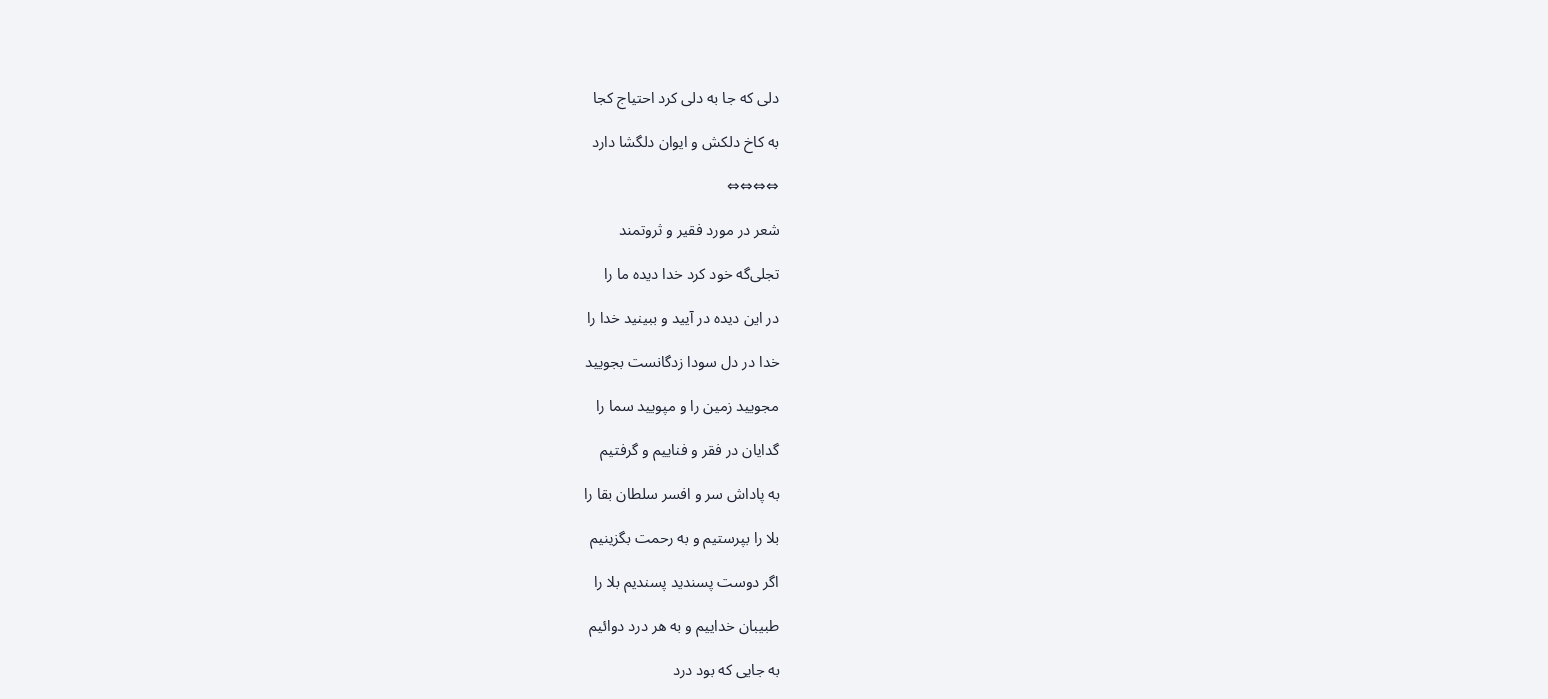دلی که جا به دلی کرد احتیاج کجا

به کاخ دلکش و ایوان دلگشا دارد

⇔⇔⇔⇔

شعر در مورد فقیر و ثروتمند

تجلی‌گه خود کرد خدا دیده ما را

در این دیده در آیید و ببینید خدا را

خدا در دل سودا زدگانست بجویید

مجویید زمین را و مپویید سما را

گدایان در فقر و فناییم و گرفتیم

به پاداش سر و افسر سلطان بقا را

بلا را بپرستیم و به رحمت بگزینیم

اگر دوست پسندید پسندیم بلا را

طبیبان خداییم و به هر درد دوائیم

به جایی که بود درد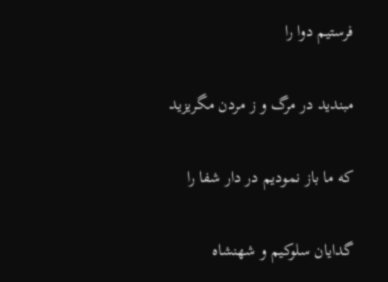فرستیم دوا را

مبندید در مرگ و ز مردن مگریزید

که ما باز نمودیم در دار شفا را

گدایان سلوکیم و شهنشاه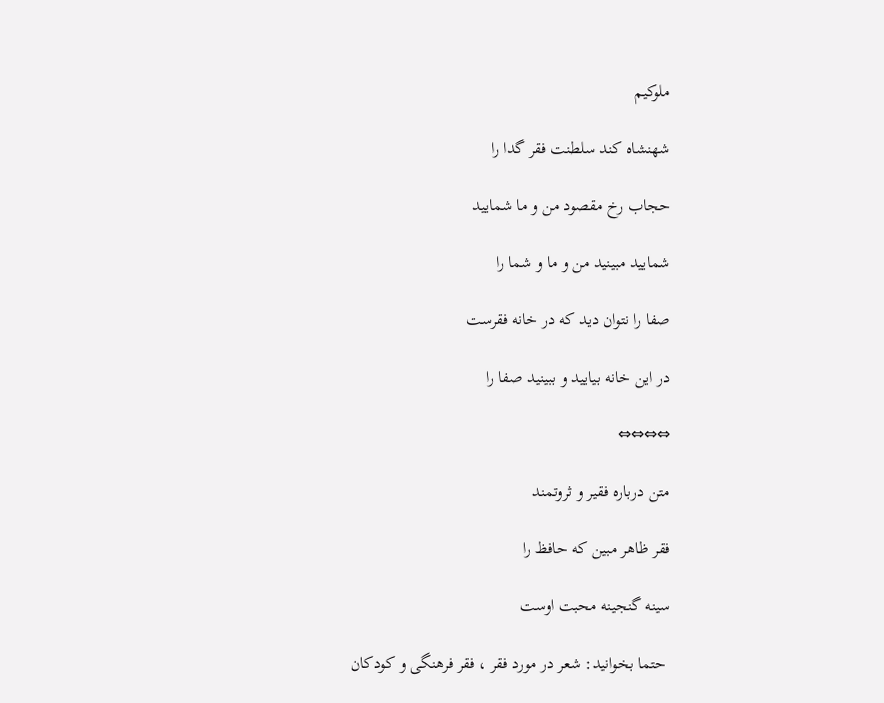ملوکیم

شهنشاه کند سلطنت فقر گدا را

حجاب رخ مقصود من و ما شمایید

شمایید مبینید من و ما و شما را

صفا را نتوان دید که در خانه فقرست

در این خانه بیایید و ببینید صفا را

⇔⇔⇔⇔

متن درباره فقیر و ثروتمند

فقر ظاهر مبین که حافظ را

سینه گنجینه محبت اوست

 حتما بخوانید: شعر در مورد فقر ، فقر فرهنگی و کودکان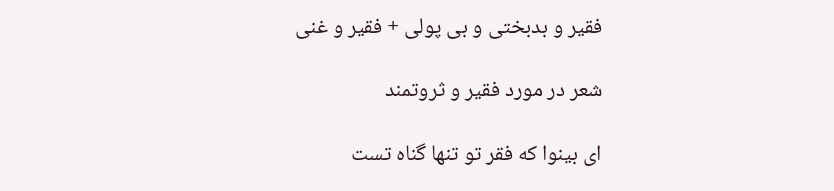فقیر و بدبختی و بی پولی + فقیر و غنی

شعر در مورد فقیر و ثروتمند

ای بینوا که فقر تو تنها گناه تست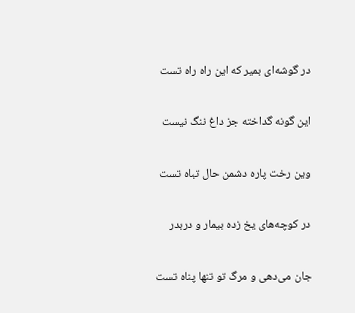در گوشه‌ای بمیر که این راه راه تست

این گونه گداخته جز داغ ننگ نیست

وین رخت پاره دشمن حال تباه تست

در کوچه‌های یخ زده بیمار و دربدر

جان می‌دهی و مرگ تو تنها پناه تست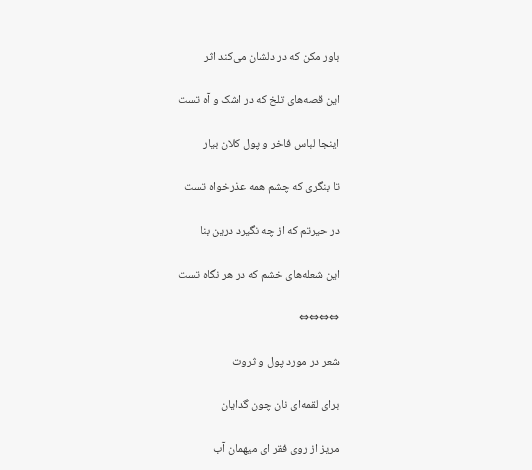باور مکن که در دلشان می‌کند اثر

این قصه‌های تلخ که در اشک و آه تست

اینجا لباس فاخر و پول کلان بیار

تا بنگری که چشم همه عذرخواه تست

در حیرتم که از چه نگیرد درین بنا

این شعله‌های خشم که در هر نگاه تست

⇔⇔⇔⇔

شعر در مورد پول و ثروت

برای لقمه‌ای نان چون گدایان

مریز از روی فقر ای میهمان آب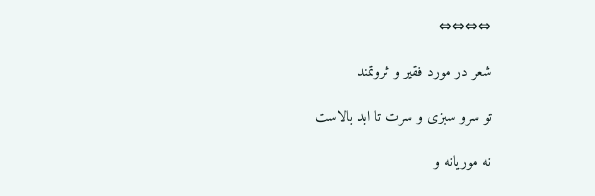⇔⇔⇔⇔

شعر در مورد فقیر و ثروتمند

تو سرو سبزی و سرت تا ابد بالاست

نه موریانه و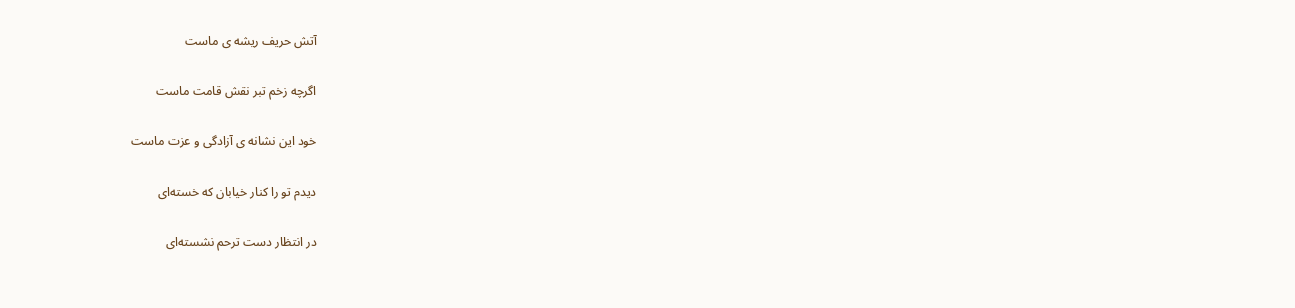آتش حریف ریشه ی ماست

اگرچه زخم تبر نقش قامت ماست

خود این نشانه ی آزادگی و عزت ماست

دیدم تو را کنار خیابان که خسته‌ای

در انتظار دست ترحم نشسته‌ای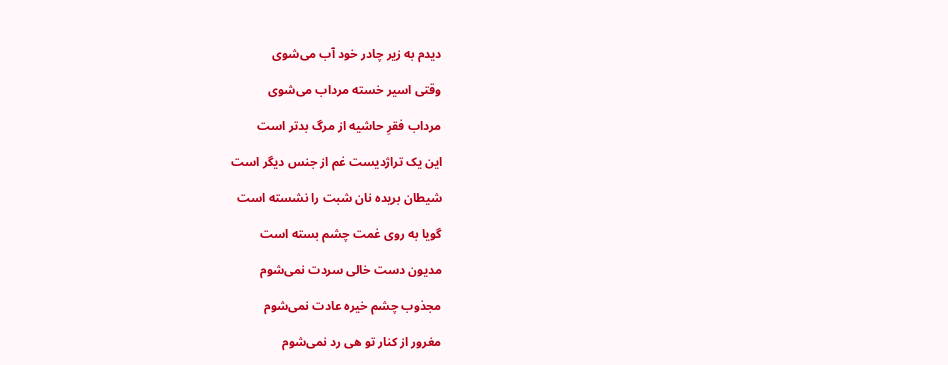دیدم به زیر چادر خود آب می‌شوی

وقتی اسیر خسته مرداب می‌شوی

مرداب فقرِ حاشیه از مرگ بدتر است

این یک تراژدیست غم از جنس دیگر است

شیطان بریده نان شبت را نشسته است

گویا به روی غمت چشم بسته است

مدیون دست خالی سردت نمی‌شوم

مجذوب چشم خیره عادت نمی‌شوم

مغرور از کنار تو هی رد نمی‌شوم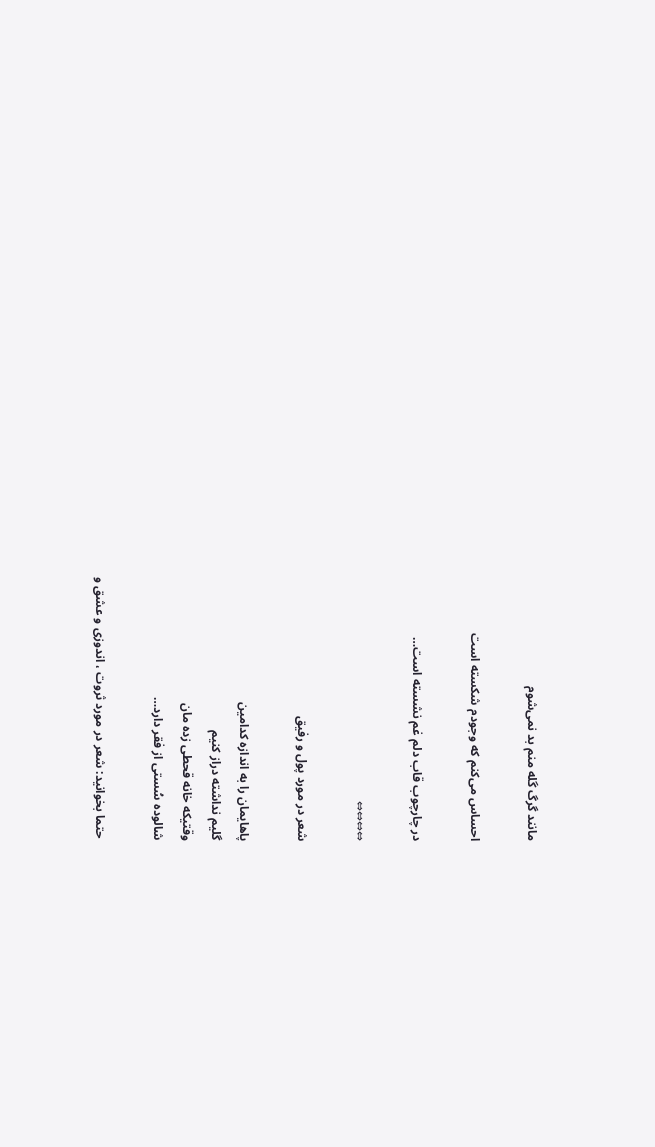مانند گرگ گله منم بد نمی‌شوم

احساس می‌کنم که وجودم شکسته است

در چارچوب قاب دلم غم نشسته است…

⇔⇔⇔⇔

شعر در مورد پول و رفیق

پاهایمان را به اندازه کدامین
گلیم نداشته دراز کنیم
وقتیکه خانه قحطی زده مان
شالوده سُستی از فقر دارد…

 حتما بخوانید: شعر در مورد ثروت ، اندوزی و عشق و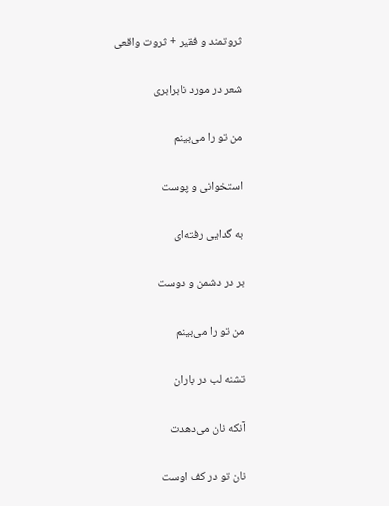ثروتمند و فقیر + ثروت واقعی

شعر در مورد نابرابری

من تو را می‌بینم

استخوانی و پوست

به گدایی رفته‌ای

بر در دشمن و دوست

من تو را می‌بینم

تشنه لب در باران

آنکه نان می‌دهدت

نان تو در کف اوست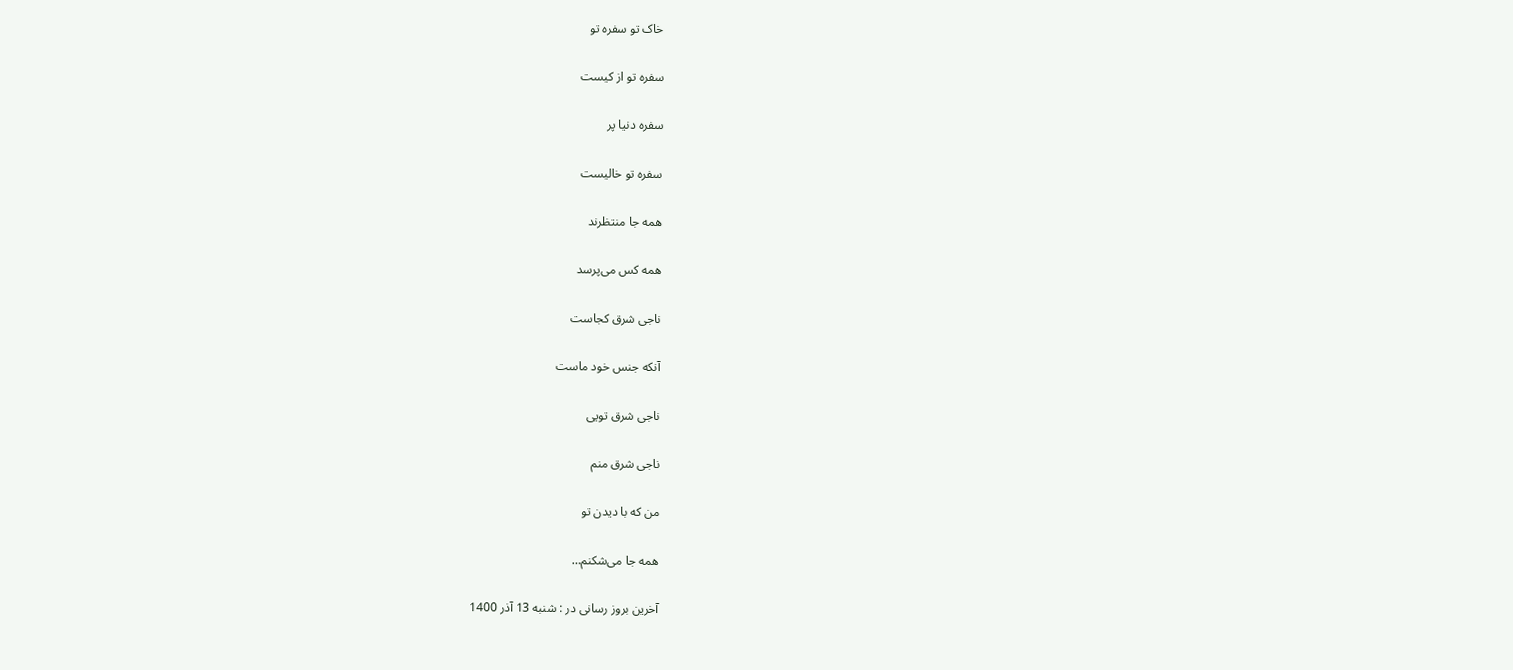خاک تو سفره تو

سفره تو از کیست

سفره دنیا پر

سفره تو خالیست

همه جا منتظرند

همه کس می‌پرسد

ناجی شرق کجاست

آنکه جنس خود ماست

ناجی شرق تویی

ناجی شرق منم

من که با دیدن تو

همه جا می‌شکنم…

آخرین بروز رسانی در : شنبه 13 آذر 1400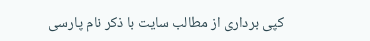کپی برداری از مطالب سایت با ذکر نام پارسی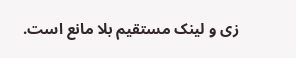زی و لینک مستقیم بلا مانع است.